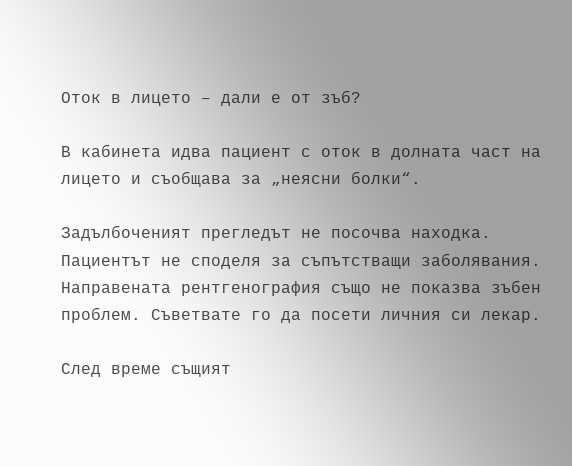Оток в лицето – дали е от зъб?

В кабинета идва пациент с оток в долната част на лицето и съобщава за „неясни болки“.

Задълбоченият прегледът не посочва находка. Пациентът не споделя за съпътстващи заболявания. Направената рентгенография също не показва зъбен проблем. Съветвате го да посети личния си лекар.

След време същият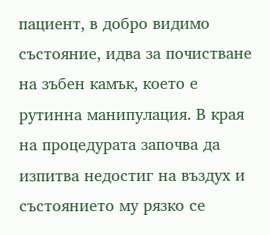пациент, в добро видимо състояние, идва за почистване на зъбен камък, което е рутинна манипулация. В края на процедурата започва да изпитва недостиг на въздух и състоянието му рязко се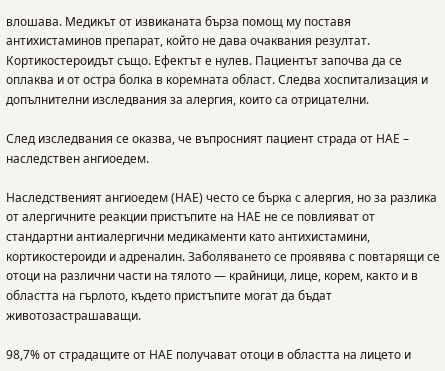влошава. Медикът от извиканата бърза помощ му поставя антихистаминов препарат, който не дава очаквания резултат. Кортикостероидът също. Ефектът е нулев. Пациентът започва да се оплаква и от остра болка в коремната област. Следва хоспитализация и допълнителни изследвания за алергия, които са отрицателни.

След изследвания се оказва, че въпросният пациент страда от НАЕ – наследствен ангиоедем.

Наследственият ангиоедем (НАЕ) често се бърка с алергия, но за разлика от алергичните реакции пристъпите на НАЕ не се повлияват от стандартни антиалергични медикаменти като антихистамини, кортикостероиди и адреналин. Заболяването се проявява с повтарящи се отоци на различни части на тялото — крайници, лице, корем, както и в областта на гърлото, където пристъпите могат да бъдат животозастрашаващи.

98,7% от страдащите от НАЕ получават отоци в областта на лицето и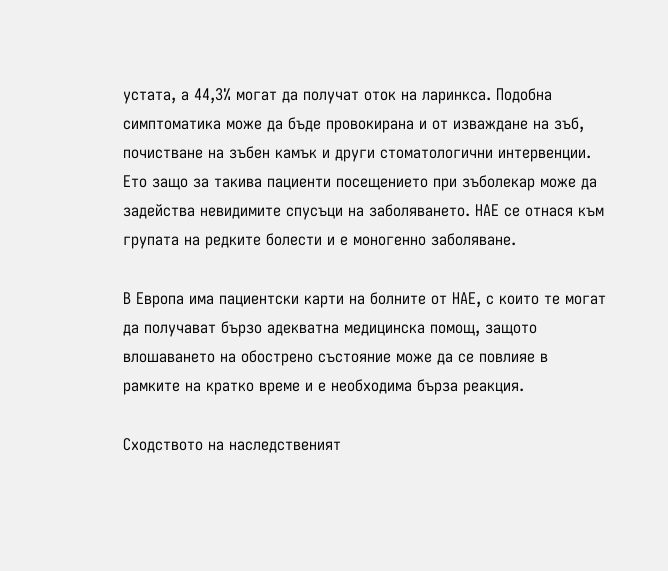устата, а 44,3% могат да получат оток на ларинкса. Подобна симптоматика може да бъде провокирана и от изваждане на зъб, почистване на зъбен камък и други стоматологични интервенции. Ето защо за такива пациенти посещението при зъболекар може да задейства невидимите спусъци на заболяването. НАЕ се отнася към групата на редките болести и е моногенно заболяване.

В Европа има пациентски карти на болните от НАЕ, с които те могат да получават бързо адекватна медицинска помощ, защото влошаването на обострено състояние може да се повлияе в рамките на кратко време и е необходима бърза реакция.

Сходството на наследственият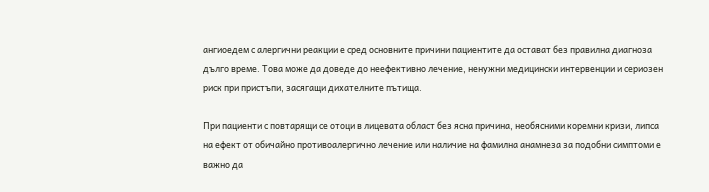ангиоедем с алергични реакции е сред основните причини пациентите да остават без правилна диагноза дълго време. Това може да доведе до неефективно лечение, ненужни медицински интервенции и сериозен риск при пристъпи, засягащи дихателните пътища.

При пациенти с повтарящи се отоци в лицевата област без ясна причина, необясними коремни кризи, липса на ефект от обичайно противоалергично лечение или наличие на фамилна анамнеза за подобни симптоми е важно да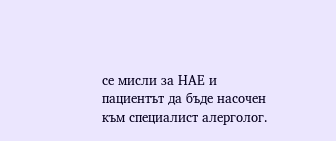се мисли за НАЕ и пациентът да бъде насочен към специалист алерголог.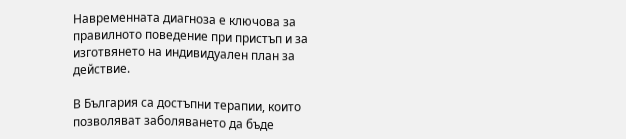Навременната диагноза е ключова за правилното поведение при пристъп и за изготвянето на индивидуален план за действие.

В България са достъпни терапии, които позволяват заболяването да бъде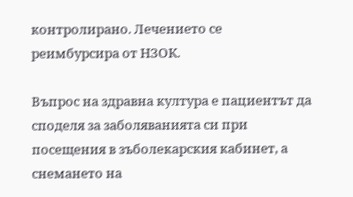контролирано. Лечението се реимбурсира от НЗОК.

Въпрос на здравна култура е пациентът да споделя за заболяванията си при посещения в зъболекарския кабинет, а снемането на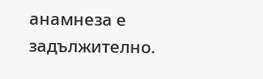анамнеза е задължително.